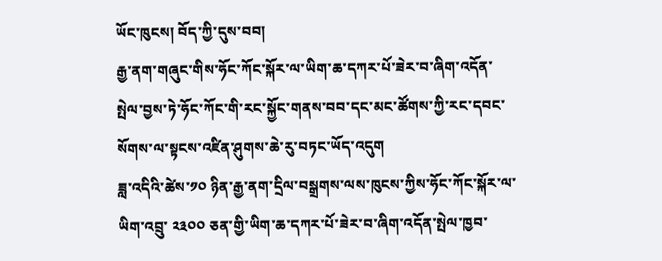ཡོང་ཁུངས། བོད་ཀྱི་དུས་བབ།
རྒྱ་ནག་གཞུང་གིས་ཧོང་ཀོང་སྐོར་ལ་ཡིག་ཆ་དཀར་པོ་ཟེར་བ་ཞིག་འདོན་སྤེལ་བྱས་ཏེ་ཧོང་ཀོང་གི་རང་སྐྱོང་གནས་བབ་དང་མང་ཚོགས་ཀྱི་རང་དབང་སོགས་ལ་སྟངས་འཛིན་ཤུགས་ཆེ་རུ་བཏང་ཡོད་འདུག
ཟླ་འདིའི་ཚེས་༡༠ ཉིན་རྒྱ་ནག་དྲིལ་བསྒྲགས་ལས་ཁུངས་ཀྱིས་ཧོང་ཀོང་སྐོར་ལ་ཡིག་འབྲུ་ ༢༣༠༠ ཅན་གྱི་ཡིག་ཆ་དཀར་པོ་ཟེར་བ་ཞིག་འདོན་སྤེལ་ཁྱབ་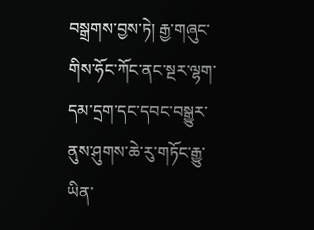བསྒྲགས་བྱས་ཏེ། རྒྱ་གཞུང་གིས་ཧོང་ཀོང་ནང་སྔར་ལྷག་དམ་དྲག་དང་དབང་བསྒྱུར་ནུས་ཤུགས་ཆེ་རུ་གཏོང་རྒྱུ་ཡིན་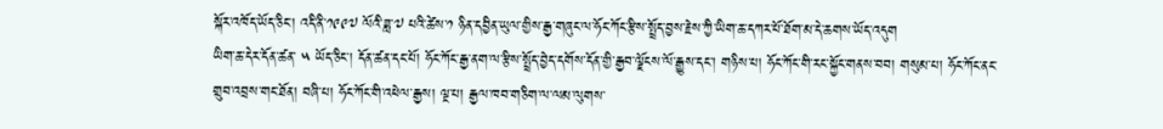སྐོར་འཁོད་ཡོད་ཅིང་། འདི་ནི་༡༩༩༧ ལོའི་ཟླ་༧ པའི་ཚེས་༡ ཉིན་དབྱིན་ཡུལ་གྱིས་རྒྱ་གཞུང་ལ་ཧོང་ཀོང་རྩིས་སྤྲོད་བྱས་རྗེས་ཀྱི་ཡིག་ཆ་དཀར་པོ་ཐོག་མ་དེ་ཆགས་ཡོད་འདུག
ཡིག་ཆ་དེར་དོན་ཚན་ ༥ ཡོད་ཅིང་། དོན་ཚན་དང་པོ། ཧོང་ཀོང་རྒྱ་ནག་ལ་རྩིས་སྤྲོད་བྱེད་དགོས་དོན་གྱི་རྒྱབ་ལྗོངས་ལོ་རྒྱུས་དང་། གཉིས་པ། ཧོང་ཀོང་གི་རང་སྐྱོང་གནས་བབ། གསུམ་པ། ཧོང་ཀོང་ནང་གྲུབ་འབྲས་གང་ཐོན། བཞི་པ། ཧོང་ཀོང་གི་འཕེལ་རྒྱས། ལྔ་པ། རྒྱལ་ཁབ་གཅིག་ལ་ལམ་ལུགས་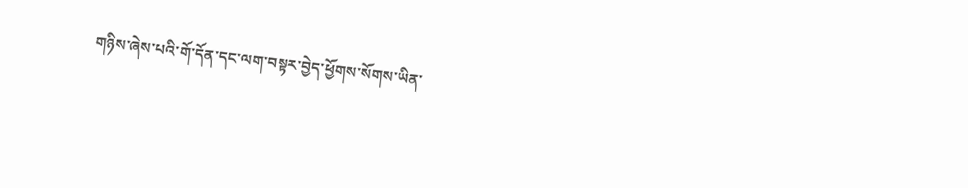གཉིས་ཞེས་པའི་གོ་དོན་དང་ལག་བསྟར་བྱེད་ཕྱོགས་སོགས་ཡིན་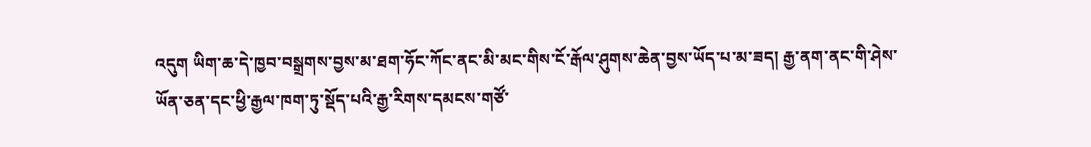འདུག ཡིག་ཆ་དེ་ཁྱབ་བསྒྲགས་བྱས་མ་ཐག་ཧོང་ཀོང་ནང་མི་མང་གིས་ངོ་རྒོལ་ཤུགས་ཆེན་བྱས་ཡོད་པ་མ་ཟད། རྒྱ་ནག་ནང་གི་ཤེས་ཡོན་ཅན་དང་ཕྱི་རྒྱལ་ཁག་ཏུ་སྡོད་པའི་རྒྱ་རིགས་དམངས་གཙོ་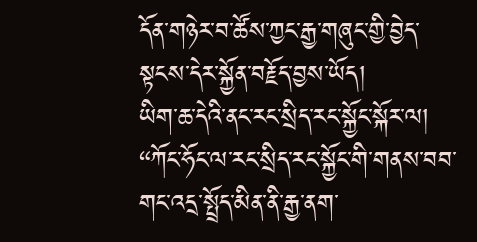དོན་གཉེར་བ་ཚོས་ཀྱང་རྒྱ་གཞུང་གྱི་བྱེད་སྟངས་དེར་སྐྱོན་བརྗོད་བྱས་ཡོད།
ཡིག་ཆ་དེའི་ནང་རང་སྲིད་རང་སྐྱོང་སྐོར་ལ། “ཀོང་ཧོང་ལ་རང་སྲིད་རང་སྐྱོང་གི་གནས་བབ་གང་འདྲ་སྤྲོད་མིན་ནི་རྒྱ་ནག་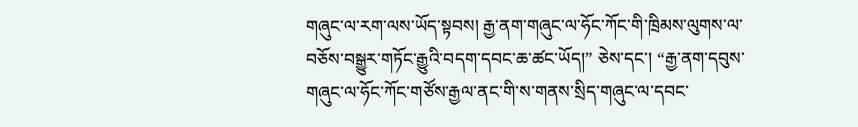གཞུང་ལ་རག་ལས་ཡོད་སྟབས། རྒྱ་ནག་གཞུང་ལ་ཧོང་ཀོང་གི་ཁྲིམས་ལུགས་ལ་བཅོས་བསྒྱུར་གཏོང་རྒྱུའི་བདག་དབང་ཆ་ཚང་ཡོད།” ཅེས་དང་། “རྒྱ་ནག་དབུས་གཞུང་ལ་ཧོང་ཀོང་གཙོས་རྒྱལ་ནང་གི་ས་གནས་སྲིད་གཞུང་ལ་དབང་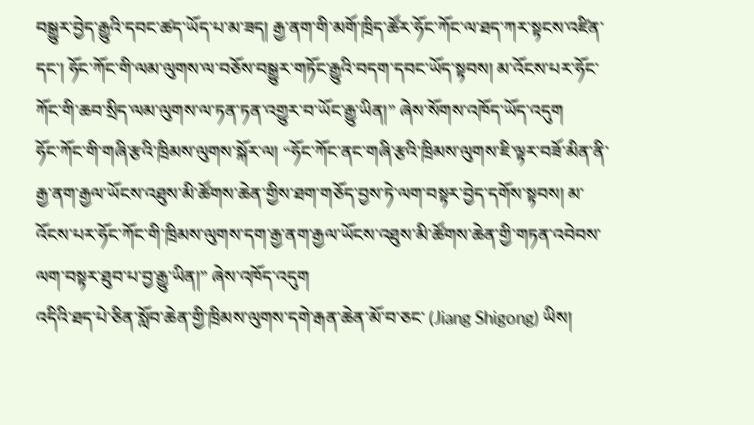བསྒྱུར་བྱེད་རྒྱུའི་དབང་ཚད་ཡོད་པ་མ་ཟད། རྒྱ་ནག་གི་མགོ་ཁྲིད་ཚོར་ཧོང་ཀོང་ལ་ཐད་ཀར་སྟངས་འཛིན་དང་། ཧོང་ཀོང་གི་ལམ་ལུགས་ལ་བཅོས་བསྒྱུར་གཏོང་རྒྱུའི་བདག་དབང་ཡོད་སྟབས། མ་འོངས་པར་ཧོང་ཀོང་གི་ཆབ་སྲིད་ལམ་ལུགས་ལ་ཏན་ཏན་འགྱུར་བ་ཡོང་རྒྱུ་ཡིན།” ཞེས་སོགས་འཁོད་ཡོད་འདུག
ཧོང་ཀོང་གི་གཞི་རྩའི་ཁྲིམས་ལུགས་སྐོར་ལ། “ཧོང་ཀོང་ནང་གཞི་རྩའི་ཁྲིམས་ལུགས་ཇི་ལྟར་བཟོ་མིན་ནི་རྒྱ་ནག་རྒྱལ་ཡོངས་འཐུས་མི་ཚོགས་ཆེན་གྱིས་ཐག་གཅོད་བྱས་ཏེ་ལག་བསྟར་བྱེད་དགོས་སྟབས། མ་འོངས་པར་ཧོང་ཀོང་གི་ཁྲིམས་ལུགས་དག་རྒྱ་ནག་རྒྱལ་ཡོངས་འཐུས་མི་ཚོགས་ཆེན་གྱི་གཏན་འབེབས་ལག་བསྟར་ཐུབ་པ་བྱ་རྒྱུ་ཡིན།” ཞེས་འཁོད་འདུག
འདིའི་ཐད་པེ་ཅིན་སློབ་ཆེན་གྱི་ཁྲིམས་ལུགས་དགེ་རྒན་ཆེན་མོ་བ་ཅང་ (Jiang Shigong) ཡིས།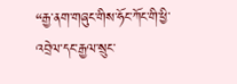“རྒྱ་ནག་གཞུང་གིས་ཧོང་ཀོང་གི་ཕྱི་འབྲེལ་དང་རྒྱལ་སྲུང་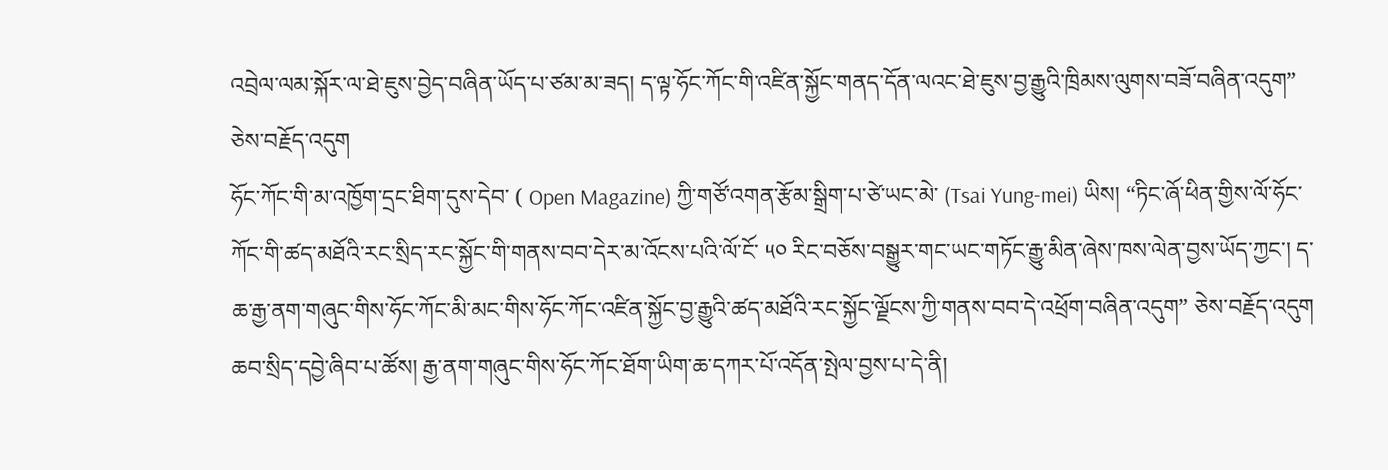འབྲེལ་ལམ་སྐོར་ལ་ཐེ་ཇུས་བྱེད་བཞིན་ཡོད་པ་ཙམ་མ་ཟད། ད་ལྟ་ཧོང་ཀོང་གི་འཛིན་སྐྱོང་གནད་དོན་ལའང་ཐེ་ཇུས་བྱ་རྒྱུའི་ཁྲིམས་ལུགས་བཟོ་བཞིན་འདུག” ཅེས་བརྗོད་འདུག
ཧོང་ཀོང་གི་མ་འཁྱོག་དྲང་ཐིག་དུས་དེབ་ ( Open Magazine) ཀྱི་གཙོ་འགན་རྩོམ་སྒྲིག་པ་ཙེ་ཡང་མེ་ (Tsai Yung-mei) ཡིས། “ཏིང་ཞོ་ཕིན་གྱིས་ལོ་ཧོང་ཀོང་གི་ཚད་མཐོའི་རང་སྲིད་རང་སྐྱོང་གི་གནས་བབ་དེར་མ་འོངས་པའི་ལོ་ངོ་ ༥༠ རིང་བཅོས་བསྒྱུར་གང་ཡང་གཏོང་རྒྱུ་མིན་ཞེས་ཁས་ལེན་བྱས་ཡོད་ཀྱང་། ད་ཆ་རྒྱ་ནག་གཞུང་གིས་ཧོང་ཀོང་མི་མང་གིས་ཧོང་ཀོང་འཛིན་སྐྱོང་བྱ་རྒྱུའི་ཚད་མཐོའི་རང་སྐྱོང་ལྗོངས་ཀྱི་གནས་བབ་དེ་འཕྲོག་བཞིན་འདུག” ཅེས་བརྗོད་འདུག
ཆབ་སྲིད་དབྱེ་ཞིབ་པ་ཚོས། རྒྱ་ནག་གཞུང་གིས་ཧོང་ཀོང་ཐོག་ཡིག་ཆ་དཀར་པོ་འདོན་སྤེལ་བྱས་པ་དེ་ནི།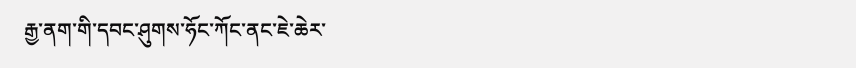རྒྱ་ནག་གི་དབང་ཤུགས་ཧོང་ཀོང་ནང་ཇེ་ཆེར་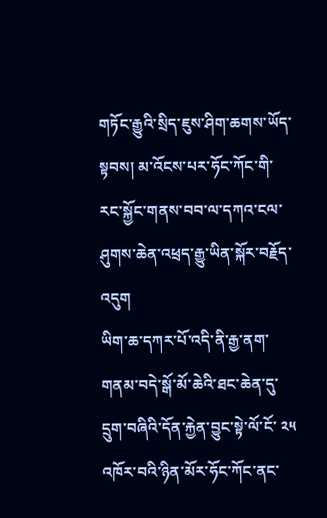གཏོང་རྒྱུའི་སྲིད་ཇུས་ཤིག་ཆགས་ཡོད་སྟབས། མ་འོངས་པར་ཧོང་ཀོང་གི་རང་སྐྱོང་གནས་བབ་ལ་དཀའ་ངལ་ཤུགས་ཆེན་འཕྲད་རྒྱུ་ཡིན་སྐོར་བརྗོད་འདུག
ཡིག་ཆ་དཀར་པོ་འདི་ནི་རྒྱ་ནག་གནམ་བདེ་སྒོ་མོ་ཆེའི་ཐང་ཆེན་དུ་དྲུག་བཞིའི་དོན་རྐྱེན་བྱུང་སྟེ་ལོ་ངོ་ ༢༥ འཁོར་བའི་ཉིན་མོར་ཧོང་ཀོང་ནང་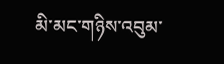མི་མང་གཉིས་འབུམ་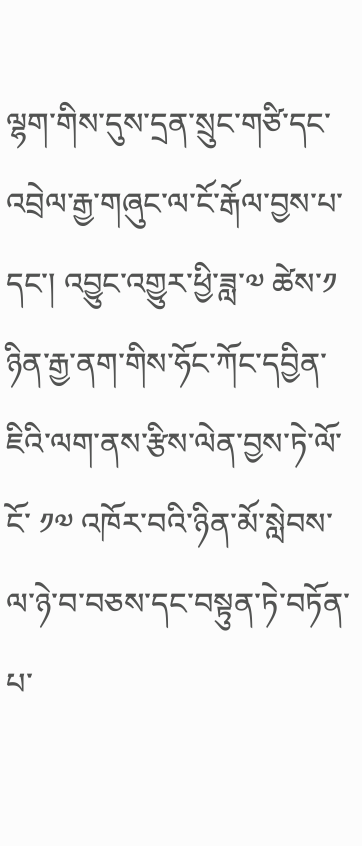ལྷག་གིས་དུས་དྲན་སྲུང་གཙི་དང་འབྲེལ་རྒྱ་གཞུང་ལ་ངོ་རྒོལ་བྱས་པ་དང་། འབྱུང་འགྱུར་ཕྱི་ཟླ་༧ ཚེས་༡ ཉིན་རྒྱ་ནག་གིས་ཧོང་ཀོང་དབྱིན་ཇིའི་ལག་ནས་རྩིས་ལེན་བྱས་ཏེ་ལོ་ངོ་ ༡༧ འཁོར་བའི་ཉིན་མོ་སླེབས་ལ་ཉེ་བ་བཅས་དང་བསྟུན་ཏེ་བཏོན་པ་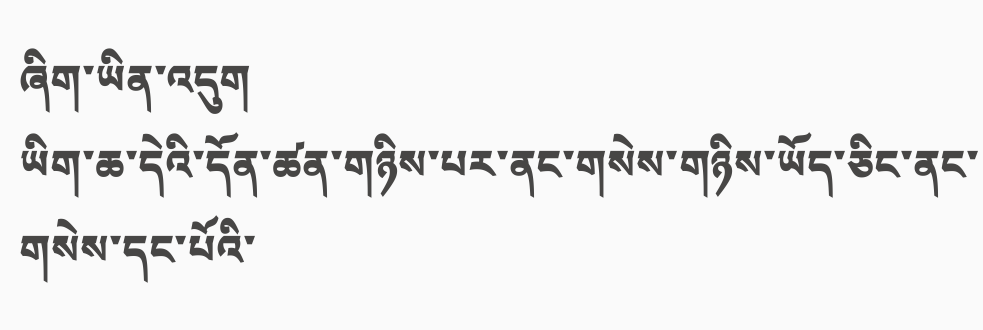ཞིག་ཡིན་འདུག
ཡིག་ཆ་དེའི་དོན་ཚན་གཉིས་པར་ནང་གསེས་གཉིས་ཡོད་ཅིང་ནང་གསེས་དང་པོའི་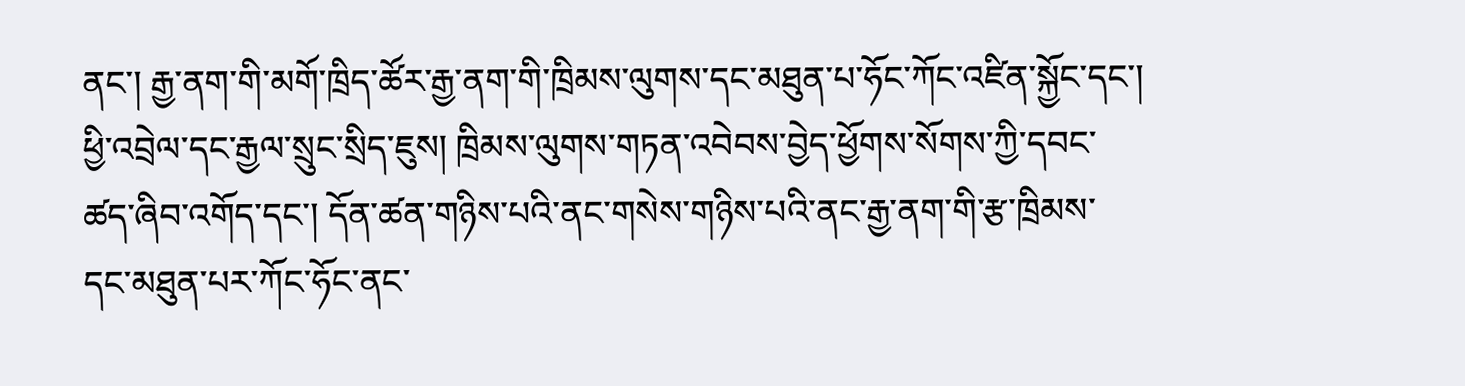ནང་། རྒྱ་ནག་གི་མགོ་ཁྲིད་ཚོར་རྒྱ་ནག་གི་ཁྲིམས་ལུགས་དང་མཐུན་པ་ཧོང་ཀོང་འཛིན་སྐྱོང་དང་། ཕྱི་འབྲེལ་དང་རྒྱལ་སྲུང་སྲིད་ཇུས། ཁྲིམས་ལུགས་གཏན་འབེབས་བྱེད་ཕྱོགས་སོགས་ཀྱི་དབང་ཚད་ཞིབ་འགོད་དང་། དོན་ཚན་གཉིས་པའི་ནང་གསེས་གཉིས་པའི་ནང་རྒྱ་ནག་གི་རྩ་ཁྲིམས་དང་མཐུན་པར་ཀོང་ཧོང་ནང་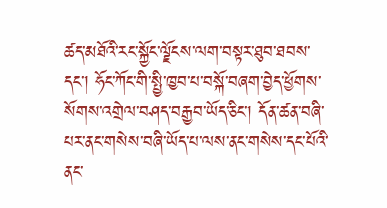ཚད་མཐོའི་རང་སྐྱོང་ལྗོངས་ལག་བསྟར་ཐུབ་ཐབས་དང་། ཧོང་ཀོང་གི་སྤྱི་ཁྱབ་པ་བསྐོ་བཞག་བྱེད་ཕྱོགས་སོགས་འགྲེལ་བཤད་བརྒྱབ་ཡོད་ཅིང་། དོན་ཚན་བཞི་པར་ནང་གསེས་བཞི་ཡོད་པ་ལས་ནང་གསེས་དང་པོའི་ནང་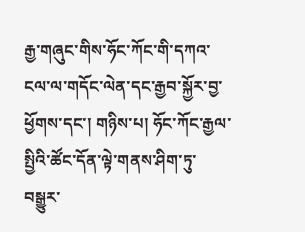རྒྱ་གཞུང་གིས་ཧོང་ཀོང་གི་དཀའ་ངལ་ལ་གདོང་ལེན་དང་རྒྱབ་སྐྱོར་བྱ་ཕྱོགས་དང་། གཉིས་པ། ཧོང་ཀོང་རྒྱལ་སྤྱིའི་ཚོང་དོན་ལྟེ་གནས་ཤིག་ཏུ་བསྒྱུར་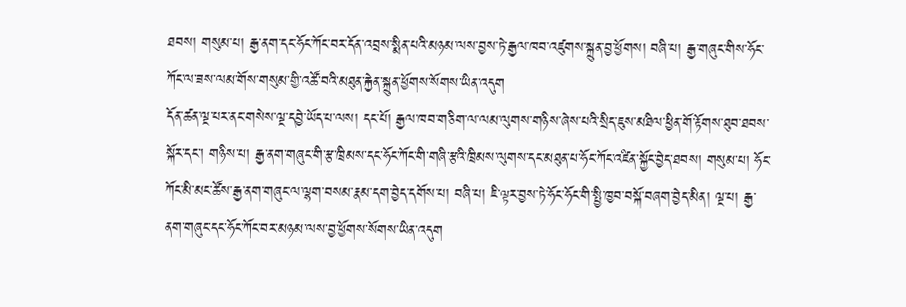ཐབས། གསུམ་པ། རྒྱ་ནག་དང་ཧོང་ཀོང་བར་དོན་འབྲས་སྨིན་པའི་མཉམ་ལས་བྱས་ཏེ་རྒྱལ་ཁབ་འཛུགས་སྐྲུན་བྱ་ཕྱོགས། བཞི་པ། རྒྱ་གཞུང་གིས་ཧོང་ཀོང་ལ་ཟས་ལམ་གོས་གསུམ་གྱི་འཚོ་བའི་མཐུན་རྐྱེན་སྐྲུན་ཕྱོགས་སོགས་ཡིན་འདུག
དོན་ཚན་ལྔ་པར་ནང་གསེས་ལྔ་དབྱེ་ཡོད་པ་ལས། དང་པོ། རྒྱལ་ཁབ་གཅིག་ལ་ལམ་ལུགས་གཉིས་ཞེས་པའི་སྲིད་ཇུས་མཐིལ་ཕྱིན་གོ་རྟོགས་ཐུབ་ཐབས་སྐོར་དང་། གཉིས་པ། རྒྱ་ནག་གཞུང་གི་རྩ་ཁྲིམས་དང་ཧོང་ཀོང་གི་གཞི་རྩའི་ཁྲིམས་ལུགས་དང་མཐུན་པ་ཧོང་ཀོང་འཛིན་སྐྱོང་བྱེད་ཐབས། གསུམ་པ། ཧོང་ཀོང་མི་མང་ཚོས་རྒྱ་ནག་གཞུང་ལ་ལྷག་བསམ་རྣམ་དག་བྱེད་དགོས་པ། བཞི་པ། ཇི་ལྟར་བྱས་ཏེ་ཧོང་ཧོང་གི་སྤྱི་ཁྱབ་བསྐོ་བཞག་བྱེད་མིན། ལྔ་པ། རྒྱ་ནག་གཞུང་དང་ཧོང་ཀོང་བར་མཉམ་ལས་བྱ་ཕྱོགས་སོགས་ཡིན་འདུག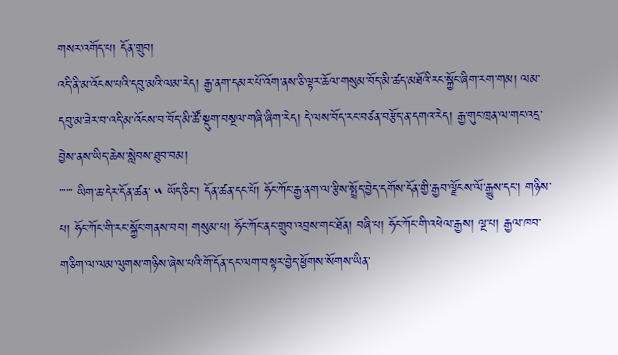གསར་འགོད་པ། དོན་གྲུབ།
འདི་ནི་མ་འོངས་པའི་དབུ་མའི་ལམ་རེད། རྒྱ་ནག་དམར་པོ་འོག་ནས་ཅི་ལྟར་ཆོལ་གསུམ་བོད་མི་ཚད་མཐོའི་རང་སྐྱོང་ཞིག་རག་གམ། ལམ་དབུ་མ་ཟེར་བ་འདི་མ་འོངས་བ་བོད་མི་ཚོ་སྡུག་བསྔལ་གཞི་ཞིག་རེད། དེ་ལས་བོད་རང་བཙན་བརྩོད་ན་དགའ་རེད། རྒྱ་གུང་ཁྲན་ལ་གང་འདྲ་བྱེས་ནས་ཡིད་ཆེས་སླེབས་ཐུབ་བམ།
་་་་་་ ཡིག་ཆ་དེར་དོན་ཚན་ ༥ ཡོད་ཅིང་། དོན་ཚན་དང་པོ། ཧོང་ཀོང་རྒྱ་ནག་ལ་རྩིས་སྤྲོད་བྱེད་དགོས་དོན་གྱི་རྒྱབ་ལྗོངས་ལོ་རྒྱུས་དང་། གཉིས་པ། ཧོང་ཀོང་གི་རང་སྐྱོང་གནས་བབ། གསུམ་པ། ཧོང་ཀོང་ནང་གྲུབ་འབྲས་གང་ཐོན། བཞི་པ། ཧོང་ཀོང་གི་འཕེལ་རྒྱས། ལྔ་པ། རྒྱལ་ཁབ་གཅིག་ལ་ལམ་ལུགས་གཉིས་ཞེས་པའི་གོ་དོན་དང་ལག་བསྟར་བྱེད་ཕྱོགས་སོགས་ཡིན་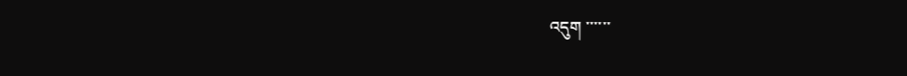འདུག ་་་་་་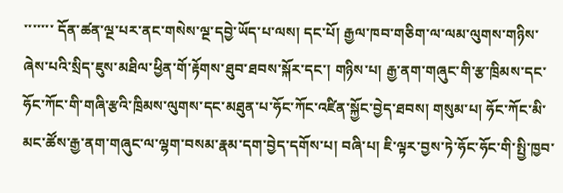་་་་་་་ དོན་ཚན་ལྔ་པར་ནང་གསེས་ལྔ་དབྱེ་ཡོད་པ་ལས། དང་པོ། རྒྱལ་ཁབ་གཅིག་ལ་ལམ་ལུགས་གཉིས་ཞེས་པའི་སྲིད་ཇུས་མཐིལ་ཕྱིན་གོ་རྟོགས་ཐུབ་ཐབས་སྐོར་དང་། གཉིས་པ། རྒྱ་ནག་གཞུང་གི་རྩ་ཁྲིམས་དང་ཧོང་ཀོང་གི་གཞི་རྩའི་ཁྲིམས་ལུགས་དང་མཐུན་པ་ཧོང་ཀོང་འཛིན་སྐྱོང་བྱེད་ཐབས། གསུམ་པ། ཧོང་ཀོང་མི་མང་ཚོས་རྒྱ་ནག་གཞུང་ལ་ལྷག་བསམ་རྣམ་དག་བྱེད་དགོས་པ། བཞི་པ། ཇི་ལྟར་བྱས་ཏེ་ཧོང་ཧོང་གི་སྤྱི་ཁྱབ་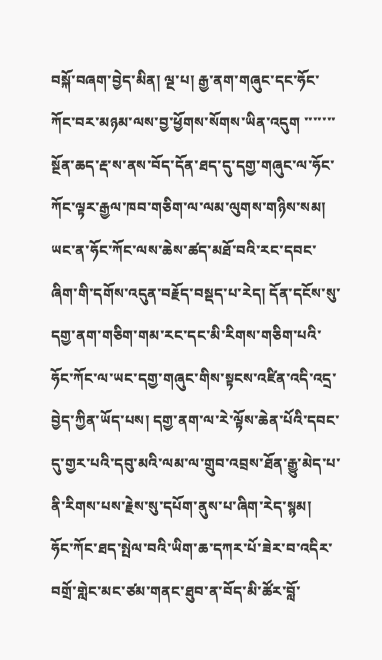བསྐོ་བཞག་བྱེད་མིན། ལྔ་པ། རྒྱ་ནག་གཞུང་དང་ཧོང་ཀོང་བར་མཉམ་ལས་བྱ་ཕྱོགས་སོགས་ཡིན་འདུག ་་་་་་་
སྔོན་ཆད་རྡ་ས་ནས་བོད་དོན་ཐད་དུ་དགྱ་གཞུང་ལ་ཧོང་ཀོང་ལྟར་རྒྱལ་ཁབ་གཅིག་ལ་ལམ་ལུགས་གཉིས་སམ། ཡང་ན་ཧོང་ཀོང་ལས་ཆེས་ཚད་མཐོ་བའི་རང་དབང་ཞིག་གི་དགོས་འདུན་བརྗོད་བསྡད་པ་རེད། དོན་དངོས་སུ་དགྱ་ནག་གཅིག་གམ་རང་དང་མི་རིགས་གཅིག་པའི་ཧོང་ཀོང་ལ་ཡང་དགྱ་གཞུང་གིས་སྟངས་འཛིན་འདི་འདྲ་བྱེད་ཀྱིན་ཡོད་པས། དགྱ་ནག་ལ་རེ་ལྟོས་ཆེན་པོའི་དབང་དུ་གྱར་པའི་དབུ་མའི་ལམ་ལ་གྲུབ་འབྲས་ཐོན་རྒྱུ་མེད་པ་ནི་རིགས་པས་རྗེས་སུ་དཔོག་ནུས་པ་ཞིག་རེད་སྙམ།
ཧོང་ཀོང་ཐད་སྤེལ་བའི་ཡིག་ཆ་དཀར་པོ་ཟེར་བ་འདིར་བགྲོ་གླེང་མང་ཙམ་གནང་ཐུབ་ན་བོད་མི་ཚོར་བློ་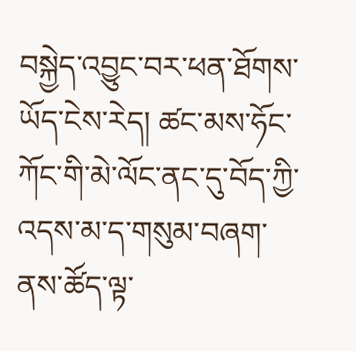བསྐྱེད་འབྱུང་བར་ཕན་ཐོགས་ཡོད་ངེས་རེད། ཚང་མས་ཧོང་ཀོང་གི་མེ་ལོང་ནང་དུ་བོད་ཀྱི་འདས་མ་ད་གསུམ་བཞག་ནས་ཚོད་ལྟ་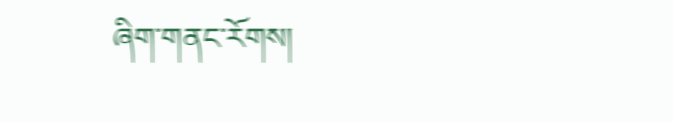ཞིག་གནང་རོགས།